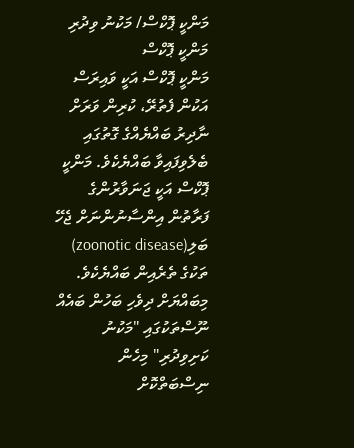މަންކީ ޕޮކްސް/ މަކުނު ވިދުރި
މަންކީ ޕޮކްސް
މަންކީ ޕޮކްސް އަކީ ވައިރަސް އަކުން ފެތުރޭ، ކުރިން ވަރަށް ނާދިރު ބައްޔެއްގެ ގޮތުގައި ބެލެވިފައިވާ ބައްޔެކެވެ. މަންކީ ޕޮކްސް އަކީ ޖަނަވާރުންގެ ފަރާތުން އިންސާނުންނަށް ޖެހޭ ބަލި(zoonotic disease) ތަކުގެ ތެރެއިން ބައްޔެކެވެ. މިބައްޔަށް ދިވެހި ބަހުން ބައެއް ނޫސްތަކުގައި "މަކުނު ކަށިވިދުރި" މިހެން ނިސްބަތްކޮށް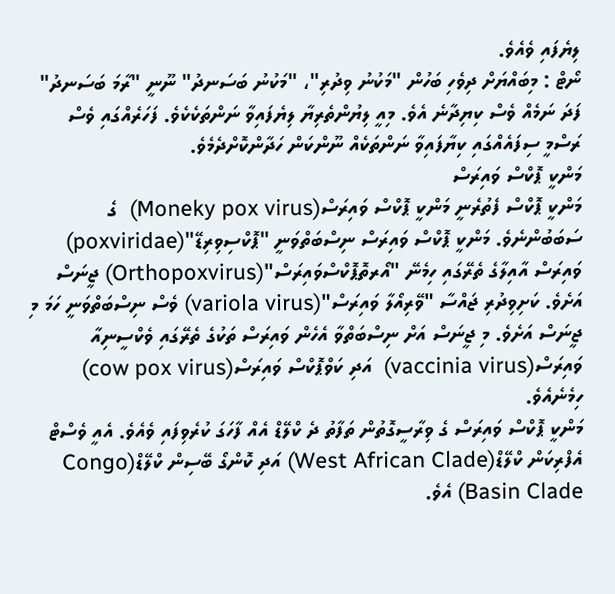ލިޔެފައި ވެއެވެ.
ނޯޓް : މިބައްޔަށް ދިވެހި ބަހުން "މަކުނު ވިދުރި"، "މަކުނު ބަސަނދު" ނޫނީ "ރާމަ ބަސަނދު" ފަދަ ނަމެއް ވެސް ކިޔިދާނެ އެވެ. މިއީ ލިޔުންތެރިޔާ ލިޔެފައިވާ ނަންތަކެކެވެ. ފަހަރެއްގައި ވެސް ރަސްމީ ސިފައެއްގައި ކިޔާފައިވާ ނަންތަކެއް ނޫންކަން ހަދާންކޮށްދެމެވެ.
މަންކީ ޕޮކްސް ވައިރަސް
މަންކީ ޕޮކްސް ފެތުރެނީ މަންކީ ޕޮކްސް ވައިރަސް(Moneky pox virus)  ގެ ސަބަބުންނެވެ. މަންކީ ޕޮކްސް ވައިރަސް ނިސްބަތްވަނީ "ޕޮކްސިވިރިޑޭ"(poxviridae) ވައިރަސް އާއިލާގެ ތެރޭގައި ހިމެނޭ "އޯރތޮޕޮކްސްވައިރަސް"(Orthopoxvirus) ޖީނަސް އަށެވެ. ކަށިވިދުރި ޖައްސާ "ވޭރިއޯލާ ވައިރަސް"(variola virus) ވެސް ނިސްބަތްވަނީ ހަމަ މި ޖީނަސް އަށެވެ. މި ޖީނަސް އަށް ނިސްބަތްވާ އެހެން ވައިރަސް ތަކުގެ ތެރޭގައި ވެކްސީނިއާ ވައިރަސް(vaccinia virus)  އަދި ކަވްޕޮކްސް ވައިރަސް(cow pox virus)  ހިމެނެއެވެ.
މަންކީ ޕޮކްސް ވައިރަސް ގެ ވިރާސީގޮތުން ތަފާތު ދެ ކްލޭޑް އެއް ފާހަގަ ކުރެވިފައި ވެއެވެ. އެއީ ވެސްޓް އެފްރިކަން ކްލޭޑް(West African Clade) އަދި ކޮންގޯ ބޭސިން ކްލޭޑް(Congo Basin Clade) އެވެ.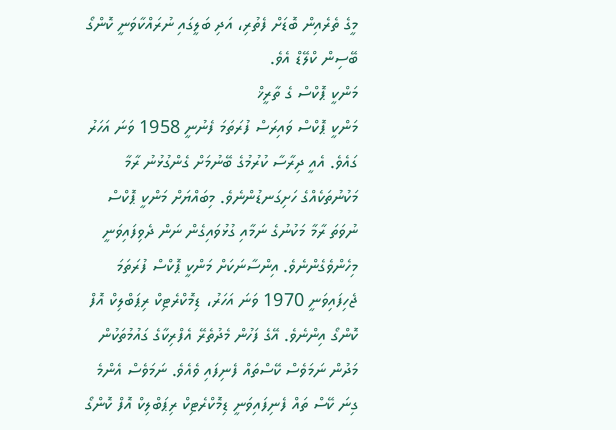މީގެ ތެރެއިން ބޮޑަށް ފެތުރި، އަދި ބަލީގައި ނުރައްކާވަނީ ކޮންގޯ ބޭސިން ކްލޭޑް އެވެ.
މަންކީ ޕޮކްސް ގެ ތާރީޚް
މަންކީ ޕޮކްސް ވައިރަސް ފުރަތަމަ ފެނުނީ 1958 ވަނަ އަހަރު ގައެވެ. އެއީ ދިރާސާ ކުރުމުގެ ބޭނުމަށް ގެންގުޅުނު ރާމާ މަކުނުތަކެއްގެ ހަށިގަނޑުންނެވެ. މިބައްޔަށް މަންކީ ޕޮކްސް ނުވަތަ ރާމާ މަކުނުގެ ނަމާއި ގުޅުވައިގެން ނަން ދެވިފައިވަނީ މިހެންވެގެންނެވެ. އިންސާނަކަށް މަންކީ ޕޮކްސް ފުރަތަމަ ޖެހިފައިވަނީ 1970 ވަނަ އަހަރު، ޑިމޮކްރެޓިކް ރިޕަބްލިކް އޮފް ކޮންގޯ އިންނެވެ. އޭގެ ފަހުން މެދުތެރޭ އެފްރިކާގެ ގައުމުތަކުން މަދުން ނަމަވެސް ކޭސްތައް ފެނިފައި ވެއެވެ. ނަމަވެސް އެންމެ ގިނަ ކޭސް ތައް ފެނިފައިވަނީ ޑިމޮކްރެޓިކް ރިޕަބްލިކް އޮފް ކޮންގޯ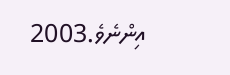އިންނެވެ.2003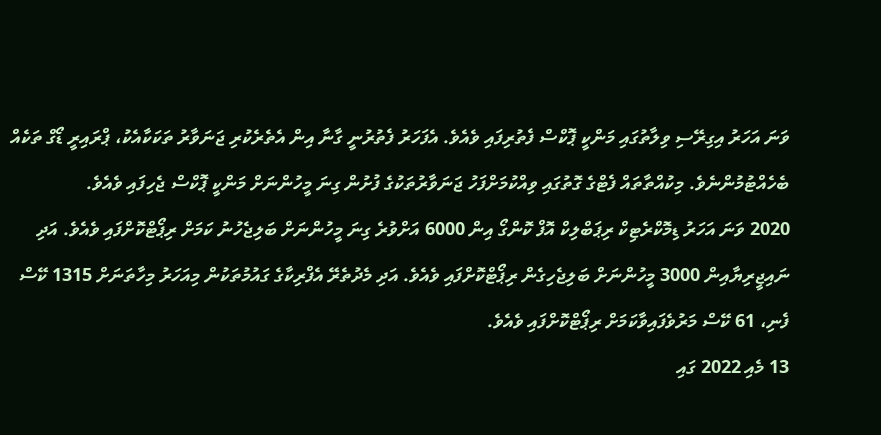ވަނަ އަހަރު އިގިރޭސި ވިލާތުގައި މަންކީ ޕޮކްސް ފެތުރިފައި ވެއެވެ. އެފަހަރު ފެތުރުނީ ގާނާ އިން އެތެރެކުރި ޖަނަވާރު ތަކަކާއެކު، ޕްރައިރީ ޑޯގް ތަކެއް ބެހެއްޓުމުންނެވެ. މިކުއްތާތައް ފެޓްގެ ގޮތުގައި ވިއްކުމަށްފަހު ޖަނަވާރުތަކުގެ ފުށުން ގިނަ މީހުންނަށް މަންކީ ޕޮކްސް ޖެހިފައި ވެއެވެ.
2020 ވަނަ އަހަރު ޑިމޮކްރެޓިކް ރިޕަބްލިކް އޮފް ކޮންގޯ އިން 6000 އަށްވުރެ ގިނަ މީހުންނަށް ބަލިޖެހުނު ކަމަށް ރިޕޯޓްކޮށްފައި ވެއެވެ. އަދި ނައިޖީރިޔާއިން 3000 މީހުންނަށް ބަލިޖެހިގެން ރިޕޯޓްކޮށްފައި ވެއެވެ. އަދި މެދުތެރޭ އެފްރިކާގެ ގައުމުތަކުން މިއަހަރު މިހާތަނަށް 1315 ކޭސް ފެނި، 61 ކޭސް މަރުވެފައިވާކަމަށް ރިޕޯޓްކޮށްފައި ވެއެވެ.
13 މެއި 2022 ގައި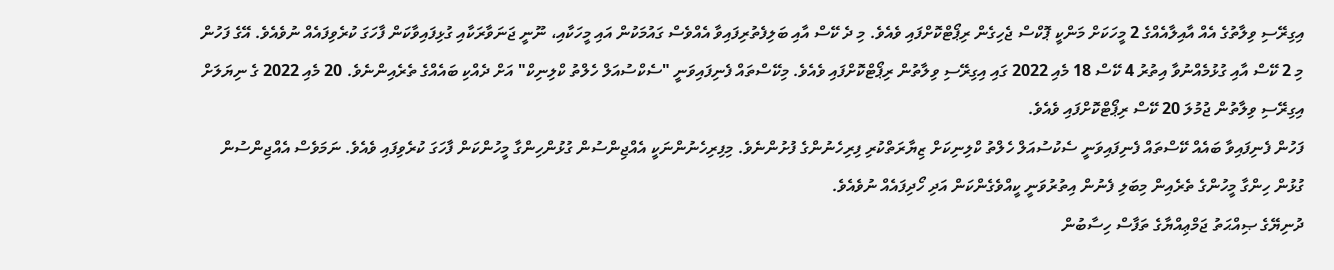އިގިރޭސި ވިލާތުގެ އެއް އާއިލާއެއްގެ 2 މީހަކަށް މަންކީ ޕޮކްސް ޖެހިގެން ރިޕޯޓްކޮށްފައި ވެއެވެ. މި ދެ ކޭސް އާއި ބަލިފެތުރިފައިވާ އެއްވެސް ގައުމަކުން އައި މީހަކާއި، ނޫނީ ޖަނަވާރަކާއި ގުޅިފައިވާކަން ފާހަގަ ކުރެވިފައެއް ނުވެއެވެ. އޭގެ ފަހުން މި 2 ކޭސް އާއި ގުޅުމެއްނުވާ އިތުރު 4 ކޭސް 18 މެއި 2022 ގައި އިގިރޭސި ވިލާތުން ރިޕޯޓްކޮށްފައި ވެއެވެ. މިކޭސްތައް ފެނިފައިވަނީ "ސެކްސުއަލް ހެލްތު ކްލިނިކް" އަށް ދެއްކި ބައެއްގެ ތެރެއިންނެވެ. 20 މެއި 2022 ގެ ނިޔަލަށް އިގިރޭސި ވިލާތުން ޖުމުލަ 20 ކޭސް ރިޕޯޓްކޮށްފައި ވެއެވެ.
ފަހުން ފެނިފައިވާ ބައެއް ކޭސްތައް ފެނިފައިވަނީ ސެކުސުއަލް ހެލްތު ކްލިނިކަށް ޒިޔާރަތްކުރި ފިރިހެނުންގެ ފުށުންނެވެ. މިފިރިހެނުންނަކީ އެއްޖިންސުން ގުޅުންހިންގާ މީހުންކަން ފާހަގަ ކުރެވިފައި ވެއެވެ. ނަމަވެސް އެއްޖިންސުން ގުޅުން ހިންގާ މީހުންގެ ތެރެއިން މިބަލި ފެނުން އިތުރުވަނީ ކީއްވެގެންކަން އަދި ހޯދިފައެއް ނުވެއެވެ.
ދުނިޔޭގެ ޞިއްޙަތު ޖަމްޢިއްޔާގެ ތަފާސް ހިސާބުން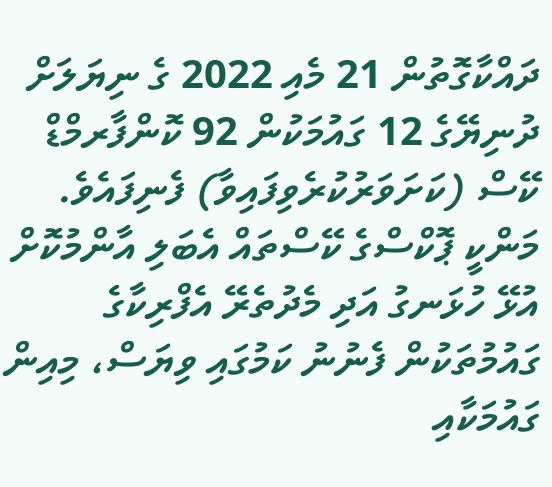ދައްކާގޮތުން 21 މެއި 2022 ގެ ނިޔަލަށް ދުނިޔޭގެ 12 ގައުމަކުން 92 ކޮންފާރމްޑް ކޭސް (ކަށަވަރުކުރެވިފައިވާ) ފެނިފައެވެ. މަންކީ ޕޮކްސްގެ ކޭސްތައް އެބަލި އާންމުކޮށް އުޅޭ ހުޅަނގު އަދި މެދުތެރޭ އެފްރިކާގެ ގައުމުތަކުން ފެނުނު ކަމުގައި ވިޔަސް، މިއިން ގައުމަކާއި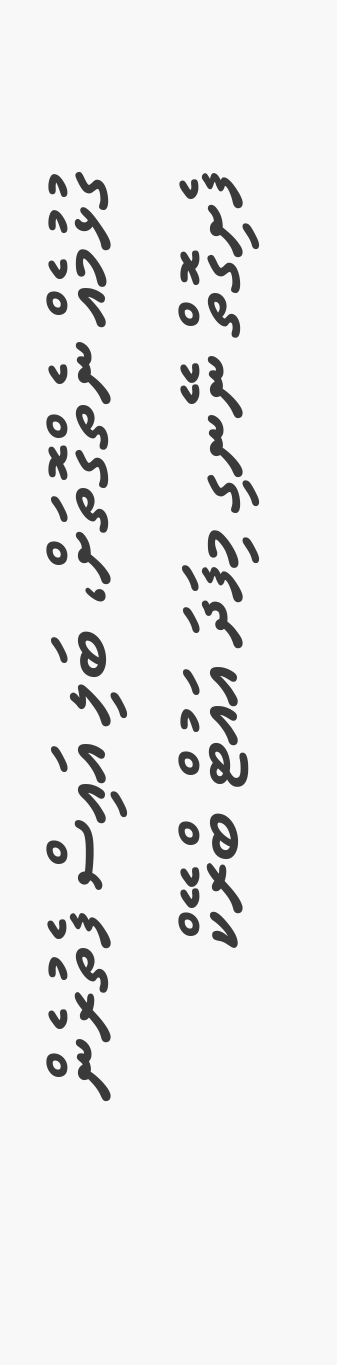ގުޅުމެއް ނެތްގޮތަށް، ބަލި އައިސް ފެތުރެން ފެށިގޮތް ނޭނގި މިފަދަ އައުޓް ބްރޭކް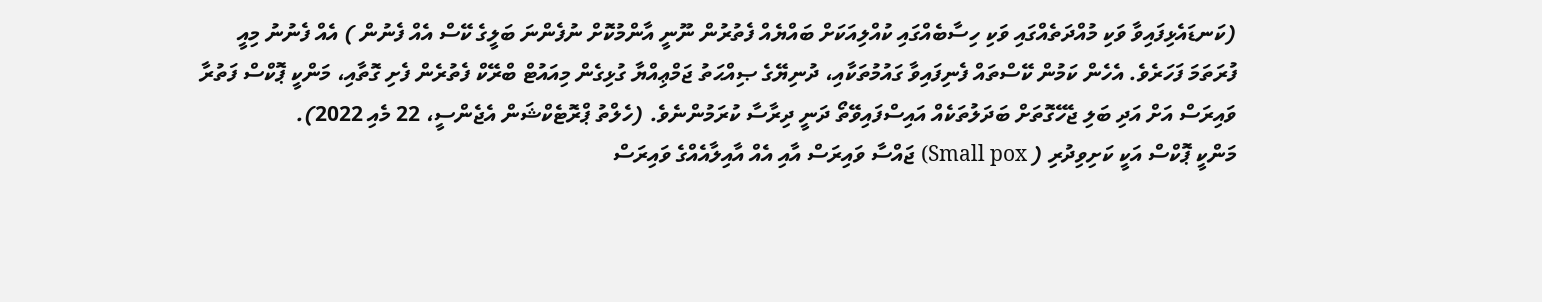(ކަނޑައެޅިފައިވާ ވަކި މުއްދަތެއްގައި ވަކި ހިސާބެއްގައި ކުއްލިއަކަށް ބައްޔެއް ފެތުރުން ނޫނީ އާންމުކޮށް ނުފެންނަ ބަލީގެ ކޭސް އެއް ފެނުން ) އެއް ފެނުނު މިއީ ފުރަތަމަ ފަހަރެވެ. އެހެން ކަމުން ކޭސްތައް ފެނިފައިވާ ގައުމުތަކާއި، ދުނިޔޭގެ ޞިއްޙަތު ޖަމްޢިއްޔާ ގުޅިގެން މިއައުޓް ބްރޭކް ފެތުރެން ފެށި ގޮތާއި، މަންކީ ޕޮކްސް ފަތުރާ ވައިރަސް އަށް އަދި ބަލި ޖެހޭގޮތަށް ބަދަލުތަކެއް އައިސްފައިވޭތޯ ދަނީ ދިރާސާ ކުރަމުންނެވެ. (ހެލްތު ޕްރޮޓެކްޝަން އެޖެންސީ، 22 މެއި 2022).
މަންކީ ޕޮކްސް އަކީ ކަށިވިދުރި ( Small pox) ޖައްސާ ވައިރަސް އާއި އެއް އާއިލާއެއްގެ ވައިރަސް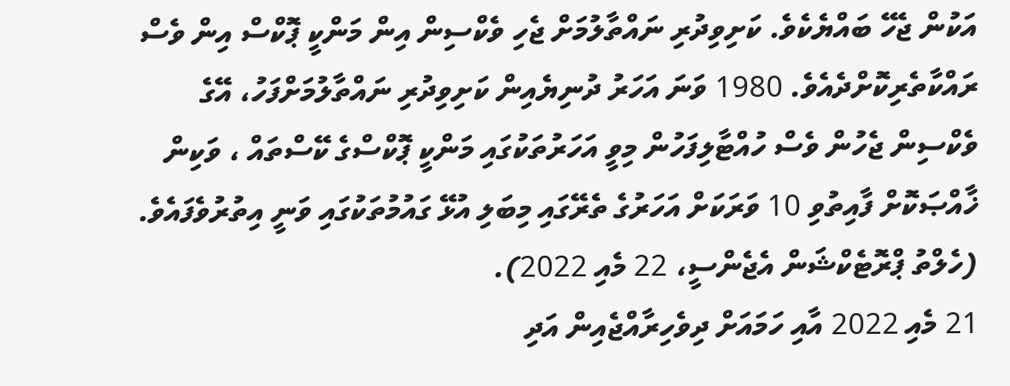އަކުން ޖެހޭ ބައްޔެކެވެ. ކަށިވިދުރި ނައްތާލުމަށް ޖެހި ވެކްސިން އިން މަންކީ ޕޮކްސް އިން ވެސް ރައްކާތެރިކޮށްދެއެވެ. 1980 ވަނަ އަހަރު ދުނިޔެއިން ކަށިވިދުރި ނައްތާލުމަށްފަހު، އޭގެ ވެކްސިން ޖެހުން ވެސް ހުއްޓާލިފަހުން މިވީ އަހަރުތަކުގައި މަންކީ ޕޮކްސްގެ ކޭސްތައް ، ވަކިން ޚާއްޞަކޮށް ފާއިތުވި 10 ވަރަކަށް އަހަރުގެ ތެރޭގައި މިބަލި އުޅޭ ގައުމުތަކުގައި ވަނީ އިތުރުވެފައެވެ. (ހެލްތު ޕްރޮޓެކްޝަން އެޖެންސީ، 22 މެއި 2022).
21 މެއި 2022 އާއި ހަމައަށް ދިވެހިރާއްޖެއިން އަދި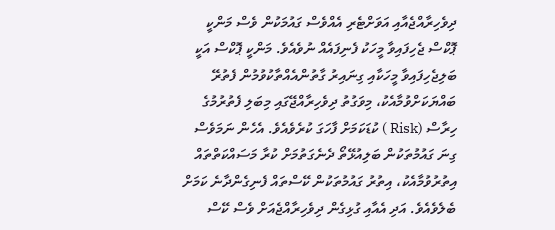ދިވެހިރާއްޖެއާއި އަވަށްޓެރި އެއްވެސް ގައުމަކުން ވެސް މަންކީ ޕޮކްސް ޖެހިފައިވާ މީހަކު ފެނިފައެއް ނުވެއެވެ. މަންކީ ޕޮކްސް އަކީ ބަލިޖެހިފައިވާ މީހަކާއި ގިނައިރު ގާތުންއެއްތާކުވުމުން ފެތުރޭ ބައްޔަކަށްވުމާއެކު، މިވަގުތު ދިވެހިރާއްޖޭގައި މިބަލި ފެތުރުމުގެ ހިރާސް (Risk ) ކުޑަކަމަށް ފާހަގަ ކުރެވެއެވެ. އެހެން ނަމަވެސް ގިނަ ގައުމުތަކުން ބަލިއުޅޭތޯ ދެނެގަތުމަށް ކުރާ މަސައްކަތްތައް އިތުރުވުމާއެކު، އިތުރު ގައުމުތަކުން ކޭސްތައް ފެނިގެންދާނެ ކަމަށް ބެލެވެއެވެ. އަދި އެއާއި ގުޅިގެން ދިވެހިރާއްޖެއަށް ވެސް ކޭސް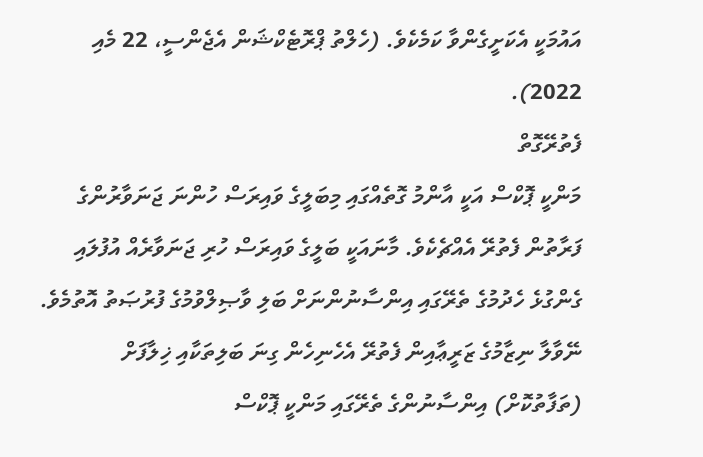އައުމަކީ އެކަށީގެންވާ ކަމެކެވެ. (ހެލްތު ޕްރޮޓެކްޝަން އެޖެންސީ، 22 މެއި 2022).
ފެތުރޭގޮތް
މަންކީ ޕޮކްސް އަކީ އާންމު ގޮތެއްގައި މިބަލީގެ ވައިރަސް ހުންނަ ޖަނަވާރުންގެ ފަރާތުން ފެތުރޭ އެއްޗެކެވެ. މާނައަކީ ބަލީގެ ވައިރަސް ހުރި ޖަނަވާރެއް އުފުލައި ގެންގުޅެ ހެދުމުގެ ތެރޭގައި އިންސާނުންނަށް ބަލި ވާޞިލްވުމުގެ ފުރުޞަތު އޮތުމެވެ. ނޭވާލާ ނިޒާމުގެ ޒަރީޢާއިން ފެތުރޭ އެހެނިހެން ގިނަ ބަލިތަކާއި ޚިލާފަށް (ތަފާތުކޮށް) އިންސާނުންގެ ތެރޭގައި މަންކީ ޕޮކްސް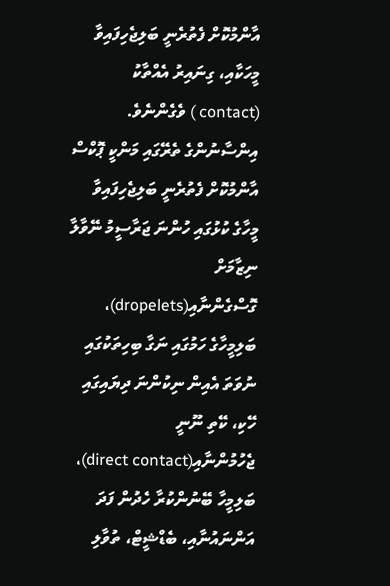އާންމުކޮށް ފެތުރެނީ ބަލިޖެހިފައިވާ މީހަކާއި، ގިނައިރު އެއްތާކު (contact ) ވެގެންނެވެ.
އިންސާނުންގެ ތެރޭގައި މަންކީ ޕޮކްސް އާންމުކޮށް ފެތުރެނީ ބަލިޖެހިފައިވާ މީހާގެ ކުޅުގައި ހުންނަ ޖަރާސީމު ނޭވާލާ ނިޒާމަށް ގޮސްގެންނާއި(dropelets)، ބަލިމީހާގެ ހަމުގައި ނަގާ ބިހިތަކުގައި ނުވަތަ އެއިން ނިކުންނަ ދިޔައިގައި ހޭކި، ކޭތި ނޫނީ ޖެހުމުންނާއި(direct contact)، ބަލިމީހާ ބޭނުންކުރާ ހެދުން ފަދަ އަންނައުނާއި، ބެޑްޝީޓް، ތުވާލި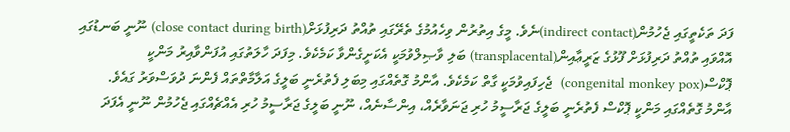ފަދަ ތަކެތީގައި ޖެހުމުން(indirect contact)ނެވެ. މީގެ އިތުރުން ވިހެއުމުގެ ތެރޭގައި ތުއްތު ދަރިފުޅަށް(close contact during birth) ނޫނީ ބަނޑުގައި އޮއްވައި ތުއްތު ދަރިފުޅަށް ފޫޅުގެ ޒަރީޢާއިން(transplacental) ބަލި ވާޞިލްވުމަކީ އެކަށީގެންވާ ކަމެކެވެ. މިފަދަ ހާލަތުގައި އުފަންވާއިރު މަންކީ ޕޮކްސް(congenital monkey pox)  ޖެހިފައިވުމަކީ ގާތް ކަމެކެވެ. އާންމު ގޮތެއްގައި މިބަލި ފެތުރެނީ ބަލީގެ އަލާމާތްތައް ފެންނަ ދުވަސްވަރު ގައެވެ.
އާންމު ގޮތެއްގައި މަންކީ ޕޮކްސް ފެތުރެނީ ބަލީގެ ޖަރާސީމު ހުރި ޖަނަވާރެއް، އިންސާނެއް، ނޫނީ ބަލީގެ ޖަރާސީމު ހުރި އެއްޗެއްގައި ޖެހުމުން ނޫނީ އެފަދަ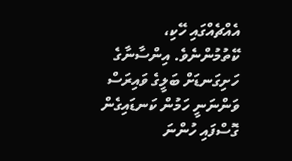އެއްޗެއްގައި ހޭކި، ކޭތުމުންނެވެ. އިންސާނާގެ ހަށިގަނޑަށް ބަލީގެ ވައިރަސް ވަންނަނީ ހަމުން ކަނޑައިގެން ގޮސްފައި ހުންނަ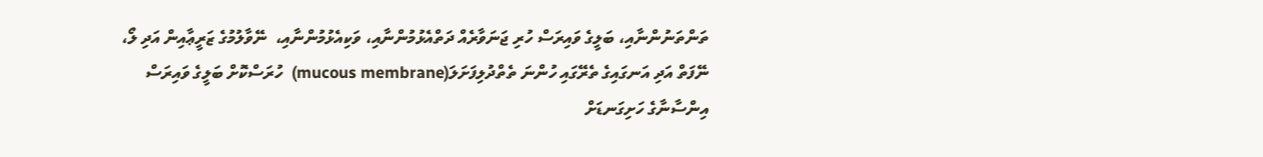ތަންތަނުންނާއި، ބަލީގެ ވައިރަސް ހުރި ޖަނަވާރެއް ދަތްއެޅުމުންނާއި، ވަކިއެޅުމުންނާއި،  ނޭވާލުމުގެ ޒަރީޢާއިން އަދި ލޯ، ނޭފަތް އަދި އަނގައިގެ ތެރޭގައި ހުންނަ ތެތްދުލިފަށަލަ(mucous membrane)  ހުރަސްކޮށް ބަލީގެ ވައިރަސް އިންސާނާގެ ހަށިގަނޑަށް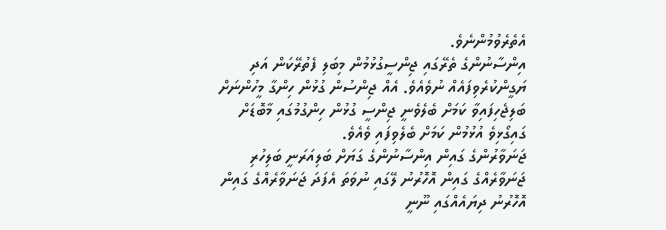އެތެރެވުމުންނެވެ.
އިންސާނުންގެ ތެރޭގައި ޖިންސީގުޅުމުން މިބަލި ފެތުރޭކަން އަދި ޔަގީންކުރެވިފައެއް ނުވެއެވެ. އެއް ޖިންސުން ގުޅުން ހިންގާ މީހުންނަށް ބަލިޖެހިފައިވާ ކަމަށް ބެލެވެނީ ޖިންސީ ގުޅުން ހިންގުމުގައި މާބޮޑަށް ގައިގޯޅިވެ އުޅުމުން ކަމަށް ބެލެވިފައި ވެއެވެ.
ޖަނަވާރުންގެ ގައިން އިންސާނުންގެ ގަޔަށް ބަލިއަރަނީ ބަލިހުރި ޖަނަވާރެއްގެ ގައިން އޮހޮރުނު ލޭގައި ނުވަތަ އެފަދަ ޖަނަވާރެއްގެ ގައިން އޮހޮރުނު ދިޔައެއްގައި ނޫނީ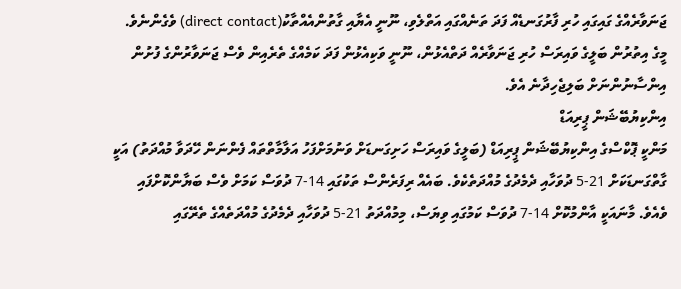ޖަނަވާރެއްގެ ގައިގައި ހުރި ފާރުގަނޑެއް ފަދަ ތަނެއްގައި އަތްލެވި، ނޫނީ އެޔާއި ގާތުންއެއްތާކު(direct contact) ވެގެންނެވެ. މީގެ އިތުރުން ބަލީގެ ވައިރަސް ހުރި ޖަނަވާރެއް ދަތްއެޅުން، ނޫނީ ވަކިއެޅުން ފަދަ ކަމެއްގެ ތެރެއިން ވެސް ޖަނަވާރުންގެ ފުށުން އިންސާނުންނަށް ބަލިޖެހިދާނެ އެވެ.
އިންކިޔުބޭޝަން ޕީރިއަޑް
މަންކީ ޕޮކްސްގެ އިންކިޔުބޭޝަން ޕީރިއަޑް (ބަލީގެ ވައިރަސް ހަށިގަނޑަށް ވަނުމަށްފަހު އަލާމާތްތައް ފެންނަން ހޭދަވާ މުއްދަތު) އަކީ ގާތްގަނޑަކަށް 21-5 ދުވަހާއި ދެމެދުގެ މުއްދަތެކެވެ. ބައެއް ރިފަރެންސް ތަކުގައި 14-7 ދުވަސް ކަމަށް ވެސް ބަޔާންކޮށްފައި ވެއެވެ. މާނައަކީ އާންމުކޮށް 14-7 ދުވަސް ކަމުގައި ވިޔަސް، މިމުއްދަތު 21-5 ދުވަހާއި ދެމެދުގެ މުއްދަތެއްގެ ތެރޭގައި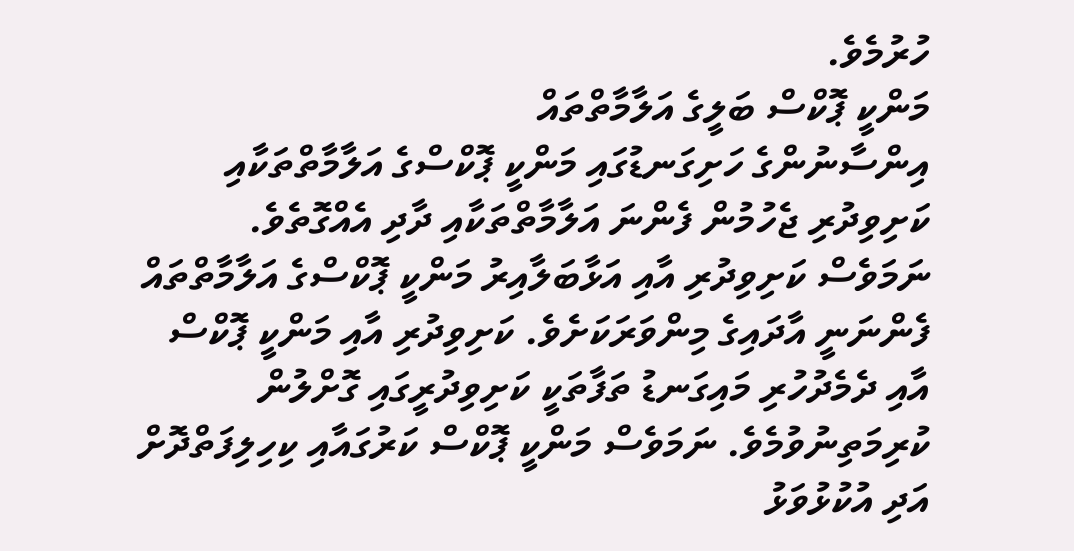ހުރުމެވެ.
މަންކީ ޕޮކްސް ބަލީގެ އަލާމާތްތައް
އިންސާނުންގެ ހަށިގަނޑުގައި މަންކީ ޕޮކްސްގެ އަލާމާތްތަކާއި ކަށިވިދުރި ޖެހުމުން ފެންނަ އަލާމާތްތަކާއި ދާދި އެއްގޮތެވެ. ނަމަވެސް ކަށިވިދުރި އާއި އަޅާބަލާއިރު މަންކީ ޕޮކްސްގެ އަލާމާތްތައް ފެންނަނީ އާދައިގެ މިންވަރަކަށެވެ. ކަށިވިދުރި އާއި މަންކީ ޕޮކްސް އާއި ދެމެދުހުރި މައިގަނޑު ތަފާތަކީ ކަށިވިދުރީގައި ގޮށްލުން ކުރިމަތިނުވުމެވެ. ނަމަވެސް މަންކީ ޕޮކްސް ކަރުގައާއި ކިހިލިފަތްދޮށް އަދި އުކުޅުވަޅު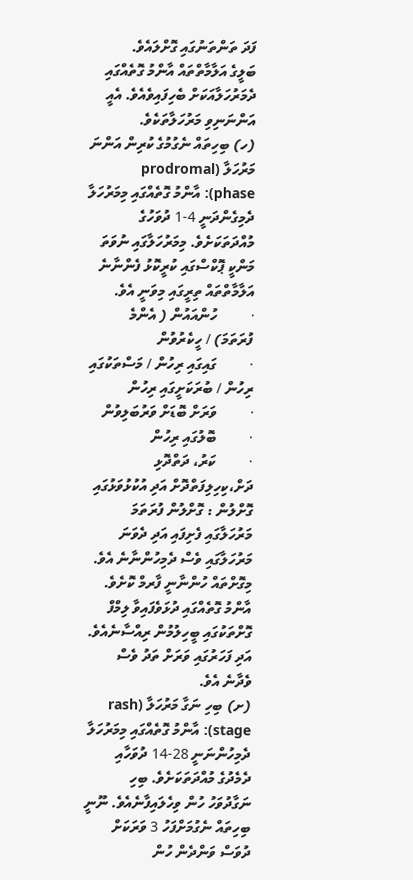ފަދަ ތަންތަނުގައި ގޮށްލައެވެ.
ބަލީގެ އަލާމާތްތައް އާންމު ގޮތެއްގައި ދެމަރުހަލާއަކަށް ބެހިފައިވެއެވެ. އެއީ އަންނަނިވި މަރުހަލާތަކެވެ.
(ހ) ބިހިތައް ނެގުމުގެ ކުރިން އަންނަ މަރުހަލާ (prodromal phase): އާންމު ގޮތެއްގައި މިމަރުހަލާ ދެމިގެންދަނީ 4-1 ދުވަހުގެ މުއްދަތަކަށެވެ. މިމަރުހަލާގައި ނުވަތަ މަންކީ ޕޮކްސްގައި ކުރީކޮޅު ފެންނާނެ އަލާމާތްތައް ތިރީގައި މިވަނީ އެވެ.
·         ހުންއައުން ( އެންމެ ފުރަތަމަ) / ހީކެރުވުން
·         ގައިގައި ރިހުން / މަސްތަކުގައި ރިހުން / ބުރަކަށީގައި ރިހުން
·         ވަރަށް ބޮޑަށް ވަރުބަލިވުން
·         ބޮލުގައި ރިހުން
·         ކަރު، ދަތްދޮޅި ދަށް،ކިހިލިފަތްދޮށް އަދި އުކުޅުވަޅުގައި ގޮށްލުން : ގޮށްލުން ފުރަތަމަ މަރުހަލާގައި ފެށިފައި އަދި ދެވަނަ މަރުހަލާގައި ވެސް ދެމިހުންނާނެ އެވެ. މިގޮށްތައް ހުންނާނީ ފާރމް ކޮށެވެ. އާންމު ގޮތެއްގައި ދުޅަވެފައިވާ ލިމްފް ގޮށްތަކުގައި ބީހިލުމުން ރިއްސާނެއެވެ. އަދި ފަހަރުގައި ވަރަށް ތަދު ވެސް ވެދާނެ އެވެ.
(ށ) ބިހި ނަގާ މަރުހަލާ (rash stage): އާންމު ގޮތެއްގައި މިމަރުހަލާ ދެމިހުންނަނީ 28-14 ދުވަހާއި ދެމެދުގެ މުއްދަތަކަށެވެ. ބިހި ނަގާދުވަހު ހުން ވިހެލައިފާނެއެވެ. ނޫނީ ބިހިތައް ނެގުމަށްފަހު 3 ވަރަކަށް ދުވަސް ވަންދެން ހުން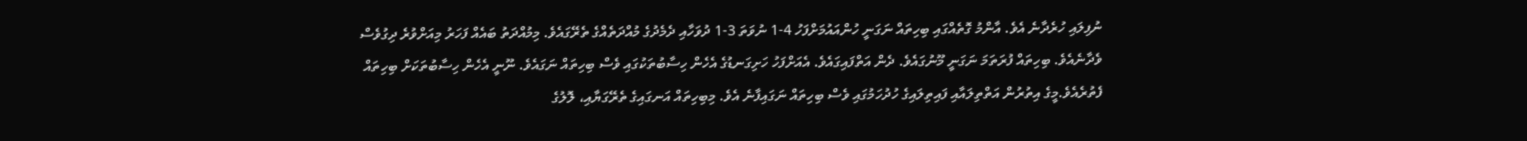ނުފިލައި ހުރެދާނެ އެވެ. އާންމު ގޮތެއްގައި ބިހިތައް ނަގަނީ ހުންއައުމަށްފަހު 4-1 ނުވަތަ 3-1 ދުވަހާއި ދެމެދުގެ މުއްދަތެއްގެ ތެރޭގައެވެ. މިމުއްދަތު ބައެއް ފަހަރު މިއަށްވުރެ ދިގުވެސް ވެދާނެއެވެ. ބިހިތައް ފުރަތަމަ ނަގަނީ މޫނުގައެވެ. ދެން އަތްފައިގައެވެ. އެއަށްފަހު ހަށިގަނޑުގެ އެހެން ހިސާބުތަކުގައި ވެސް ބިހިތައް ނަގައެވެ. ނޫނީ އެހެން ހިސާބުތަކަށް ބިހިތައް ފެތުރެއެވެ.މީގެ އިތުރުން އަތްތިލައާއި ފައިތިލައިގެ ހުދުހަމުގައި ވެސް ބިހިތައް ނަގައިފާނެ އެވެ. މިބިހިތައް އަނގައިގެ ތެރޭގަޔާއި، ލޮލުގެ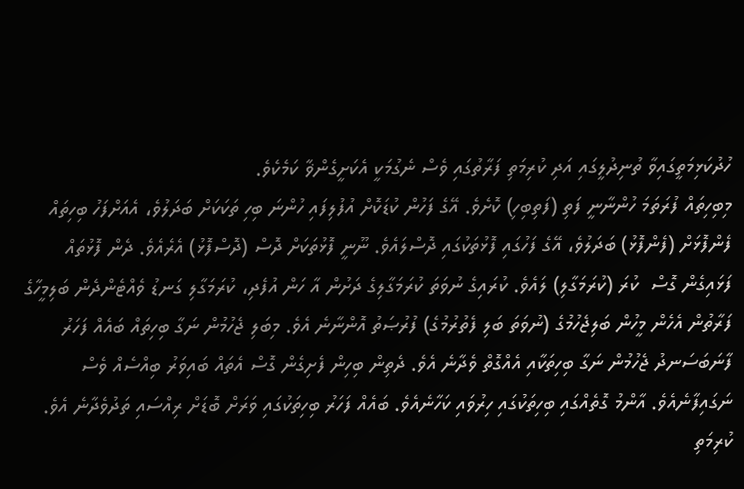ހުދުކަޅިމަތީގައިވާ ތުނިދުލީގައި އަދި ކުރިމަތި ފަރާތުގައި ވެސް ނެގުމަކީ އެކަށީގެންޥާ ކަމެކެވެ.
މިބިހިތައް ފުރަތަމަ ހުންނާނީ ފަތި (ފަތިބިހި) ކޮށެވެ. އޭގެ ފަހުން ކުޑަކޮށް އުފުލިފައި ހުންނަ ބިހި ތަކަކަށް ބަދަލުވެ، އެއަށްފަހު ބިހިތައް ފެންފޮޅަށް (ފެންފޮޅު) ބަދަލުވެ، އޭގެ ފަހުގައި ފޮޅުތަކުގައި ދޮސްލައެވެ. ނޫނީ ފޮޅުތަކަށް ދޮސް (ދޮސްފޮޅު) އެރެއެވެ. ދެން ފޮޅުތައް ފަޅައިގެން ގޮސް  ކުރަ (ކުރަމަގާލި) ލައެވެ. ކުރައިގެ ނުވަތަ ކުރަމަގާލިގެ ދަށުން އާ ހަން އުފެދި، ކުރަމަގާލި ގަނޑު ވެއްޓެންދެން ބަލިމީހާގެ ފަރާތުން އެހެން މީހުން ބަލިޖެހުމުގެ (ނުވަތަ ބަލި ފެތުރުމުގެ) ފުރުޞަތު އޮންނާނެ އެވެ. މިބަލި ޖެހުމުން ނަގާ ބިހިތައް ބައެއް ފަހަރު ފާނަބަސަނދު ޖެހުމުން ނަގާ ބިހިތަކާއި އެއްގޮތް ވެދާނެ އެވެ. ދެތިން ބިހިން ފެށިގެން ގޮސް އެތައް ބައިވަރު ބިއްސެއް ވެސް ނަގައިފާނެއެވެ. އާންމު ގޮތެއްގައި ބިހިތަކުގައި ހިރުވައި ކަހާނެއެވެ. ބައެއް ފަހަރު ބިހިތަކުގައި ވަރަށް ބޮޑަށް ރިއްސައި ތަދުވެދާނެ އެވެ. ކުރިމަތި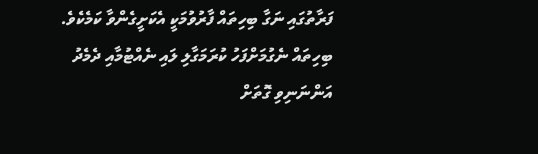ފަރާތުގައި ނަގާ ބިހިތައް ފާރުވުމަކީ އެކަށީގެންވާ ކަމެކެވެ.
ބިހިތައް ނެގުމަށްފަހު ކުރަމަގާލި ލައި ނެއްޓުމާއި ދެމެދު އަންނަނިވި ގޮތަށް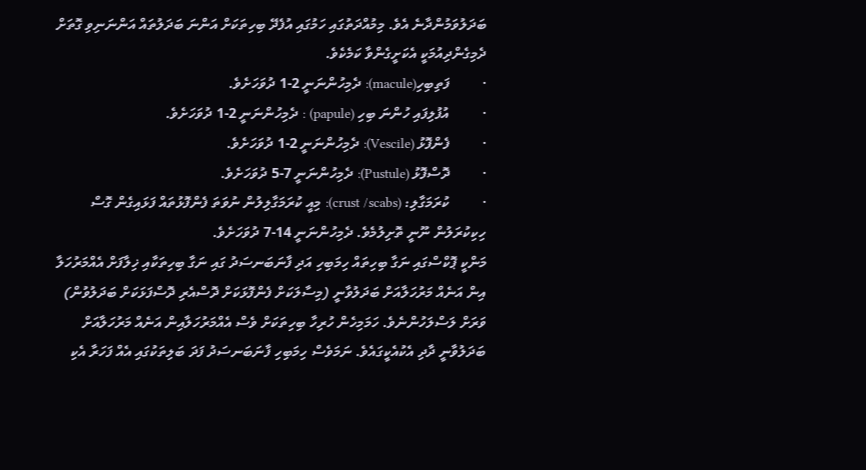ބަދަލުވަމުންދާނެ އެވެ. މިމުއްދަތުގައި ހަމުގައި އުފެދޭ ބިހިތަކަށް އަންނަ ބަދަލުތައް އަންނަނިވި ގޮތަށް ދެމިގެންދިއުމަކީ އެކަށީގެންވާ ކަމެކެވެ.
·         ފަތިބިހި(macule): ދެމިހުންނަނީ 2-1 ދުވަހަށެވެ.
·         އުފުލިފައި ހުންނަ ބިހި (papule) : ދެމިހުންނަނީ 2-1 ދުވަހަށެވެ.
·         ފެންފޮޅު (Vescile): ދެމިހުންނަނީ 2-1 ދުވަހަށެވެ.
·         ދޮސްފޮޅު (Pustule): ދެމިހުންނަނީ 7-5 ދުވަހަށެވެ.
·         ކުރަމަގާލި: (crust /scabs): މިއީ ކުރަމަގާލިލުން ނުވަތަ ފެންފޮޅުތައް ފަޅައިގެން ގޮސް ހިކިކުރަލުން ނޫނީ ތޮށިލުމެވެ. ދެމިހުންނަނީ 14-7 ދުވަހަށެވެ.
މަންކީ ޕޮކްސްގައި ނަގާ ބިހިތައް ހިމަބިހި އަދި ފާނަބަނސަދު ގައި ނަގާ ބިހިތަކާއި ޚިލާފަށް އެއްމަރުހަލާ އިން އަނެއް މަރުހަލާއަށް ބަދަލުވާނީ (މިސާލަކަށް ފެންފޮޅަކަށް ދޮސްއެރި ދޮސްފަޅަކަށް ބަދަލުވުން) ވަރަށް ލަސްލަހުންނެވެ. ހަމަމިހެން ހުރިހާ ބިހިތަކަށް ވެސް އެއްމަރުހަލާއިން އަނެއް މަރުހަލާއަށް ބަދަލުވާނީ ދާދި އެކުއެކީގައެވެ. ނަމަވެސް ހިމަބިހި ފާނަބަނސަދު ފަދަ ބަލިތަކުގައި އެއް ފަހަރާ އެކި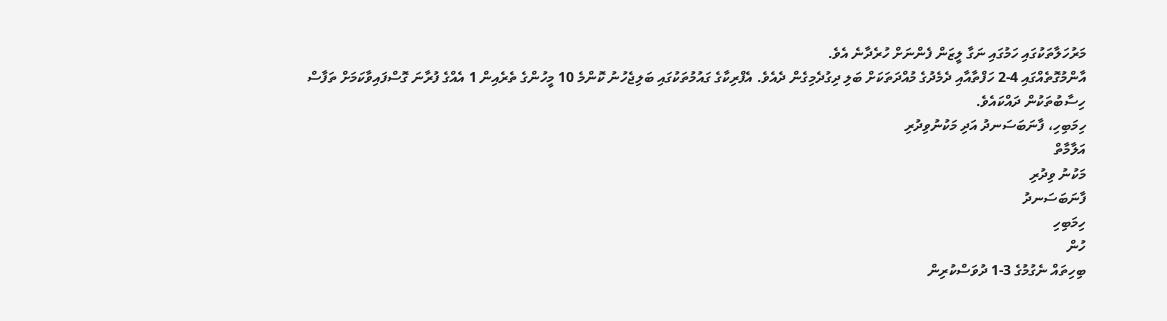މަރުހަލާތަކުގައި ހަމުގައި ނަގާ ލީޒަން ފެންނަށް ހުރެދާނެ އެވެ.
އާންމުގޮތެއްގައި 4-2 ހަފްތާއާއި ދެމެދުގެ މުއްދަތަކަށް ބަލި ދިގުދެމިގެން ދެއެވެ. އެފްރިކާގެ ގައުމުތަކުގައި ބަލިޖެހުނު ކޮންމެ 10 މީހުންގެ ތެރެއިން 1 އެއްގެ ފުރާނަ ގޮސްފައިވާކަމަށް ތަފާސް ހިސާބުތަކުން ދައްކައެވެ.
ހިމަބިހި، ފާނަބަސަނދު އަދި މަކުނުވިދުރި
އަލާމާތް
މަކުނު ވިދުރި
ފާނަބަސަނދު
ހިމަބިހި
ހުން
ބިހިތައް ނެގުމުގެ 3-1 ދުވަސްކުރިން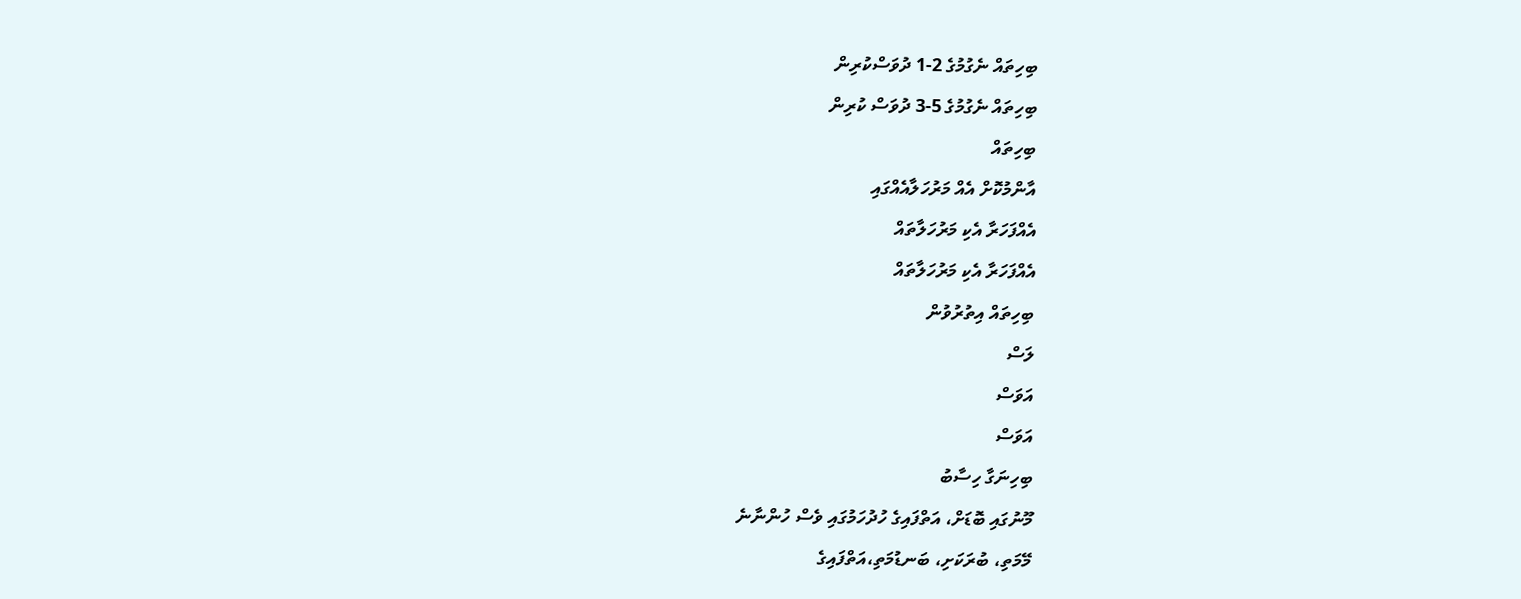ބިހިތައް ނެގުމުގެ 2-1 ދުވަސްކުރިން
ބިހިތައް ނެގުމުގެ 5-3 ދުވަސް ކުރިން
ބިހިތައް
އާންމުކޮށް އެއް މަރުހަލާއެއްގައި
އެއްފަހަރާ އެކި މަރުހަލާތައް
އެއްފަހަރާ އެކި މަރުހަލާތައް
ބިހިތައް އިތުރުވުން
ލަސް
އަވަސް
އަވަސް
ބިހިނަގާ ހިސާބު
މޫނުގައި ބޮޑަށް، އަތްފައިގެ ހުދުހަމުގައި ވެސް ހުންނާނެ
މޭމަތި، ބުރަކަށި، ބަނޑުމަތި،އަތްފައިގެ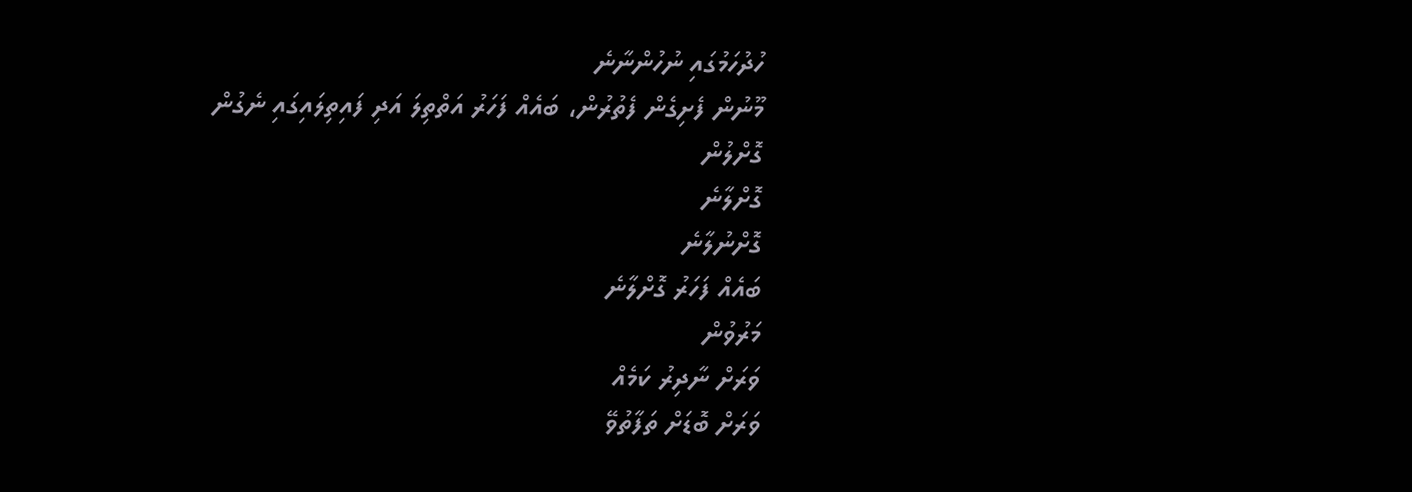ހުދުހަމުގައި ނުހުންނާނެ
މޫނުން ފެށިގެން ފެތުރުން، ބައެއް ފަހަރު އަތްތިލަ އަދި ފައިތިލައިގައި ނެގުން
ގޮށްލުން
ގޮށްލާނެ
ގޮށްނުލާނެ
ބައެއް ފަހަރު ގޮށްލާނެ
މަރުވުން
ވަރަށް ނާދިރު ކަމެއް
ވަރަށް ބޮޑަށް ތަފާތުވޭ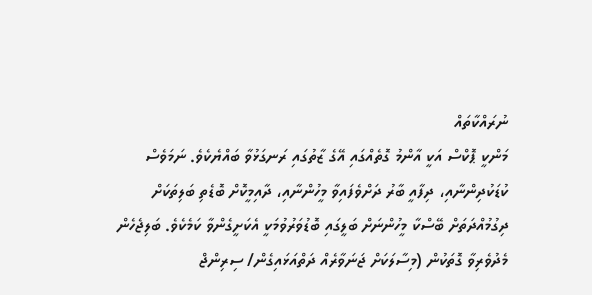ނުރައްކާތައް
މަންކީ ޕޮކްސް އަކީ އާންމު ގޮތެއްގައި އޭގެ ޒާތުގައި ރަނގަޅުވާ ބައްޔެކެވެ. ނަމަވެސް ކުޑަކުދިންނާއި، ދިފާއީ ބާރު ދަށްވެފައިވާ މީހުންނާއި، ދާއިމީކޮށް ބޮޑެތި ބަލިތަކަށް ދިގުމުއްދަތަށް ބޭސްކާ މީހުންނަށް ބަލީގައި ބޮޑުވަރުވުމަކީ އެކަށީގެންވާ ކަމެކެވެ. ބަލިޖެހެން މެދުވެރިވާ ގޮތަކުން (މިސާލަކަށް ޖަނަވާރެއް ދަތްއަޅައިގެން/ ސިރިންޖް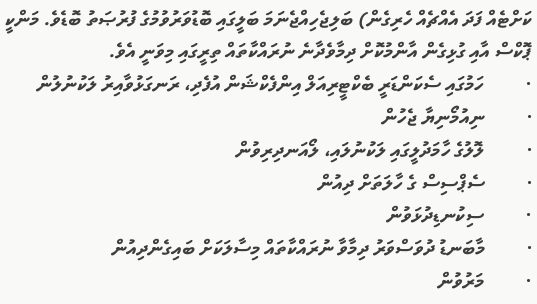ކަށްޓެއް ފަދަ އެއްޗެއް ހެރިގެން) ބަލިޖެހިއްޖެނަމަ ބަލީގައި ބޮޑުވަރުވުމުގެ ފުރުޞަތު ބޮޑެވެ. މަންކީ ޕޮކްސް އާއި ގުޅިގެން އާންމުކޮށް ދިމާވެދާނެ ނުރައްކާތައް ތިރީގައި މިވަނީ އެވެ.
·         ހަމުގައި ސެކަންޑަރީ ބެކްޓީރިއަލް އިންފެކްޝަން އުފެދި، ރަނގަޅުވާއިރު ލަކުނުލުން
·         ނިއުމޯނިޔާ ޖެހުން
·         ލޮލުގެ ހާމަދުލީގައި ލަކުނުލައި، ލޯއަނދިރިވުން
·         ސެޕްސިސް ގެ ހާލަތަށް ދިއުން
·         ސިކުނޑިދުޅަވުން
·         މާބަނޑު ދުވަސްވަރު ދިމާވާ ނުރައްކާތައް މިސާލަކަށް ބައިގެންދިއުން
·         މަރުވުން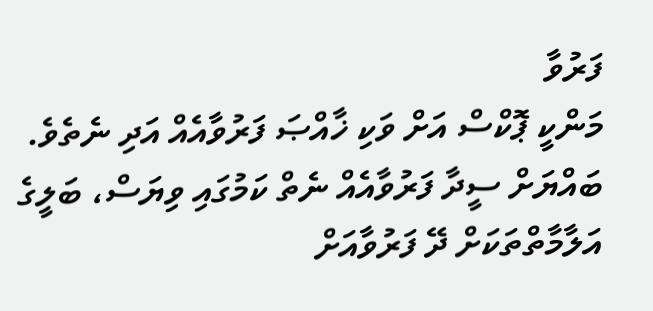ފަރުވާ
މަންކީ ޕޮކްސް އަށް ވަކި ޚާއްޞަ ފަރުވާއެއް އަދި ނެތެވެ. ބައްޔަށް ސީދާ ފަރުވާއެއް ނެތް ކަމުގައި ވިޔަސް، ބަލީގެ އަލާމާތްތަކަށް ދޭ ފަރުވާއަށް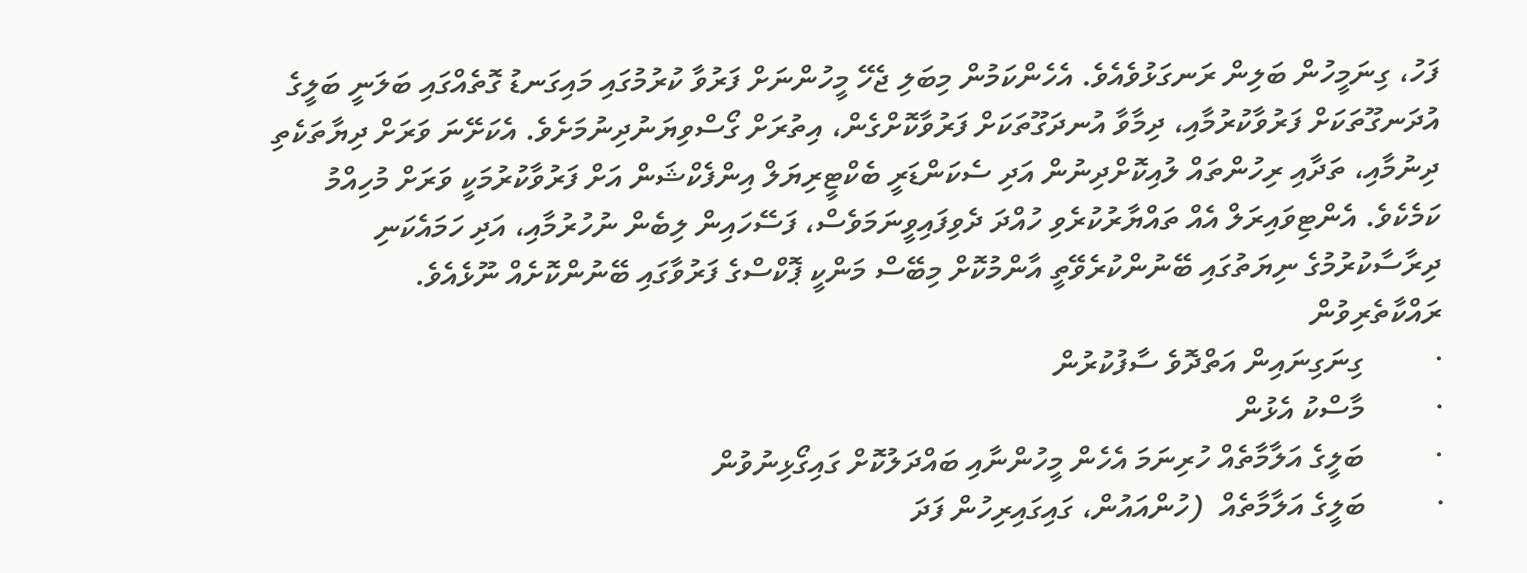ފަހު، ގިނަމީހުން ބަލިން ރަނގަޅުވެއެވެ. އެހެންކަމުން މިބަލި ޖެހޭ މީހުންނަށް ފަރުވާ ކުރުމުގައި މައިގަނޑު ގޮތެއްގައި ބަލަނީ ބަލީގެ އުދަނގޫތަކަށް ފަރުވާކުރުމާއި، ދިމާވާ އުނދަގޫތަކަށް ފަރުވާކޮށްގެން، އިތުރަށް ގޯސްވިޔަނުދިނުމަށެވެ. އެކަށޭނަ ވަރަށް ދިޔާތަކެތި ދިނުމާއި، ތަދާއި ރިހުންތައް ލުއިކޮށްދިނުން އަދި ސެކަންޑަރީ ބެކްޓީރިޔަލް އިންފެކްޝަން އަށް ފަރުވާކުރުމަކީ ވަރަށް މުހިއްމު ކަމެކެވެ. އެންޓިވައިރަލް އެއް ތައްޔާރުކުރެވި ހުއްދަ ދެވިފައިވީނަމަވެސް، ފަސޭހައިން ލިބެން ނުހުރުމާއި، އަދި ހަމައެކަނި ދިރާސާކުރުމުގެ ނިޔަތުގައި ބޭނުންކުރެވޭތީ އާންމުކޮށް މިބޭސް މަންކީ ޕޮކްސްގެ ފަރުވާގައި ބޭނުންކޮށެއް ނޫޅެއެވެ.
ރައްކާތެރިވުން
·         ގިނަގިނައިން އަތްދޮވެ ސާފުކުރުން
·         މާސްކު އެޅުން
·         ބަލީގެ އަލާމާތެއް ހުރިނަމަ އެހެން މީހުންނާއި ބައްދަލުކޮށް ގައިގޯޅިނުވުން
·         ބަލީގެ އަލާމާތެއް  (ހުންއައުން، ގައިގައިރިހުން ފަދަ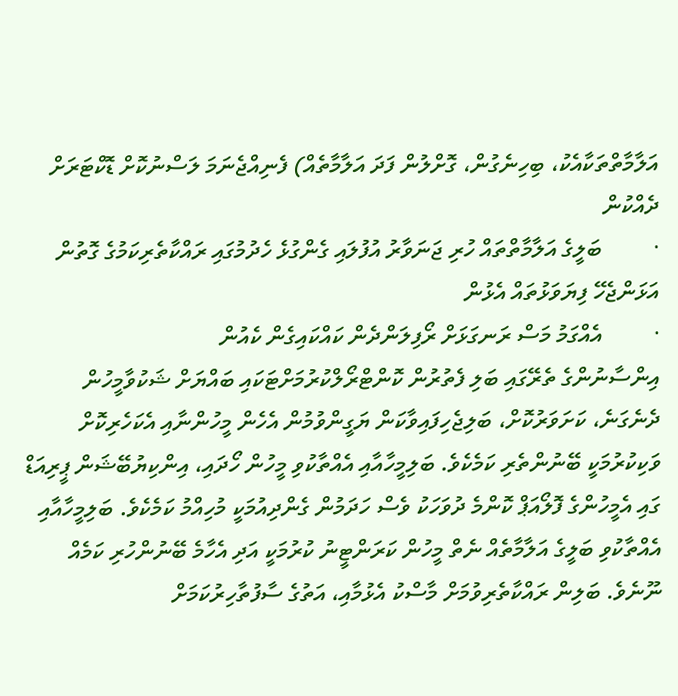އަލާމާތްތަކާއެކު، ބިހިނެގުން، ގޮށްލުން ފަދަ އަލާމާތެއް) ފެނިއްޖެނަމަ ލަސްނުކޮށް ޑޮކްޓަރަށް ދެއްކުން
·         ބަލީގެ އަލާމާތްތައް ހުރި ޖަނަވާރު އުފުލައި ގެންގުޅެ ހެދުމުގައި ރައްކާތެރިކަމުގެ ގޮތުން އަޅަންޖެހޭ ފިޔަވަޅުތައް އެޅުން
·         އެއްގަމު މަސް ރަނގަޅަށް ރޯފިލަންދެން ކައްކައިގެން ކެއުން
އިންސާނުންގެ ތެރޭގައި ބަލި ފެތުރުން ކޮންޓްރޯލްކުރުމަށްޓަކައި ބައްޔަށް ޝަކުވާމީހުން ދެނެގަނެ، ކަށަވަރުކޮށް، ބަލިޖެހިފައިވާކަން ޔަގީންވުމުން އެހެން މީހުންނާއި އެކަހެރިކޮށް ވަކިކުރުމަކީ ބޭނުންތެރި ކަމެކެވެ. ބަލިމީހާއާއި އެއްތާކުވި މީހުން ހޯދައި، އިންކިޔުބޭޝަން ޕީރިއަޑް ގައި އެމީހުންގެ ފޮލޯއަޕް ކޮންމެ ދުވަހަކު ވެސް ހަދަމުން ގެންދިއުމަކީ މުހިއްމު ކަމެކެވެ. ބަލިމީހާއާއި އެއްތާކުވި ބަލީގެ އަލާމާތެއް ނެތް މީހުން ކަރަންޓީނު ކުރުމަކީ އަދި އެހާމެ ބޭނުންހުރި ކަމެއް ނޫނެވެ. ބަލިން ރައްކާތެރިވުމަށް މާސްކު އެޅުމާއި، އަތުގެ ސާފުތާހިރުކަމަށް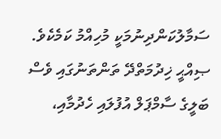ސަމާލުކަންދިނުމަކީ މުހިއްމު ކަމެކެވެ. ޞިއްޙީ ޚިދުމަތްދޭ ތަންތަނުގައި ވެސް ބަލީގެ ސާމްޕަލް އުފުލައި ހެދުމާއި،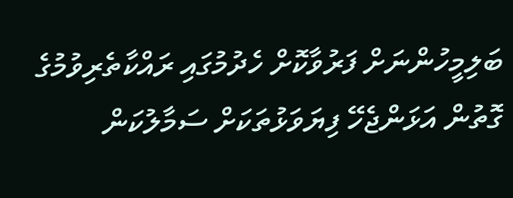ބަލިމީހުންނަށް ފަރުވާކޮށް ހެދުމުގައި ރައްކާތެރިވުމުގެ ގޮތުން އަޅަންޖެހޭ ފިޔަވަޅުތަކަށް ސަމާލުކަން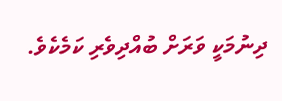ދިނުމަކީ ވަރަށް ބުއްދިވެރި ކަމެކެވެ.